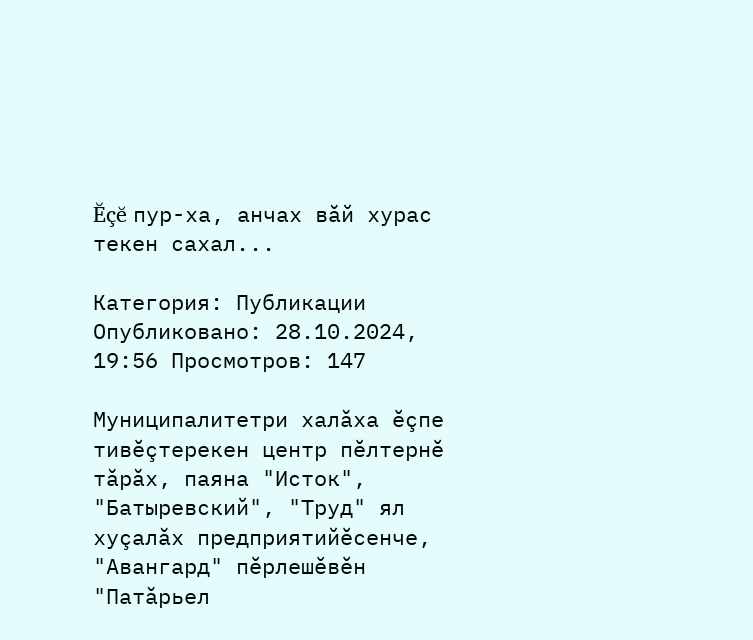Ĕçĕ пур-ха, анчах вăй хурас текен сахал...

Категория: Публикации Опубликовано: 28.10.2024, 19:56 Просмотров: 147

Муниципалитетри халăха ĕçпе тивĕçтерекен центр пĕлтернĕ тăрăх, паяна "Исток", "Батыревский", "Труд" ял хуçалăх предприятийĕсенче, "Авангард" пĕрлешĕвĕн "Патăрьел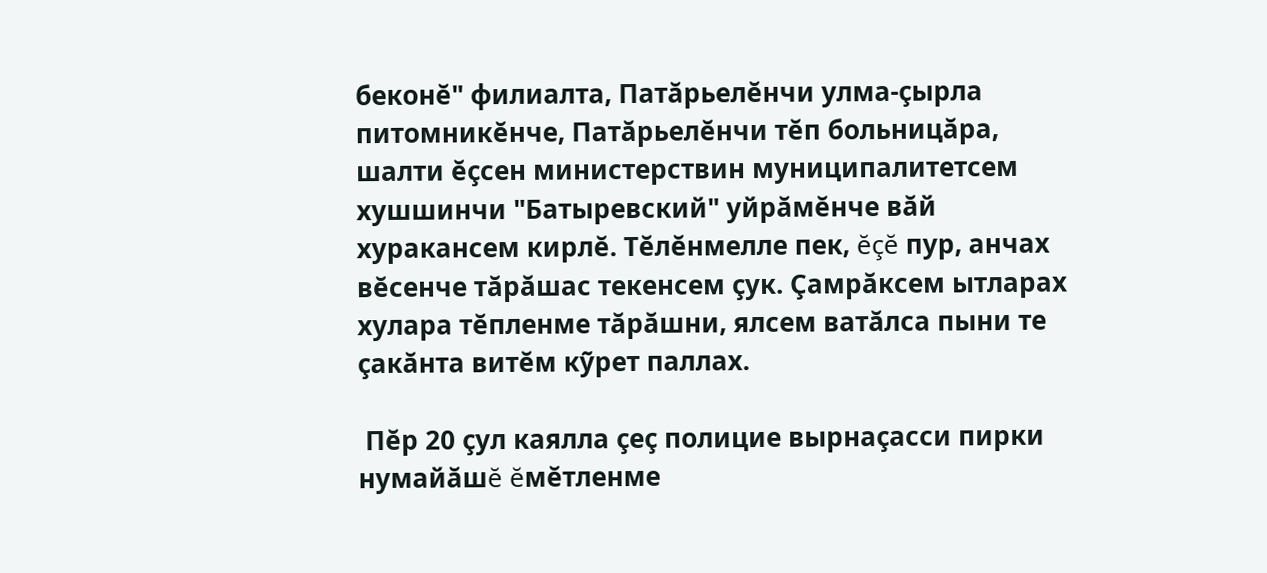беконĕ" филиалта, Патăрьелĕнчи улма-çырла питомникĕнче, Патăрьелĕнчи тĕп больницăра, шалти ĕçсен министерствин муниципалитетсем хушшинчи "Батыревский" уйрăмĕнче вăй хуракансем кирлĕ. Тĕлĕнмелле пек, ĕçĕ пур, анчах вĕсенче тăрăшас текенсем çук. Çамрăксем ытларах хулара тĕпленме тăрăшни, ялсем ватăлса пыни те çакăнта витĕм кỹрет паллах.

 Пĕр 20 çул каялла çеç полицие вырнаçасси пирки нумайăшĕ ĕмĕтленме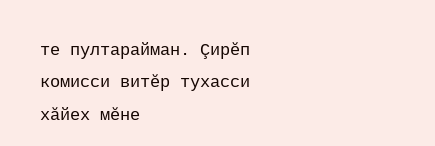те пултарайман. Çирĕп комисси витĕр тухасси хăйех мĕне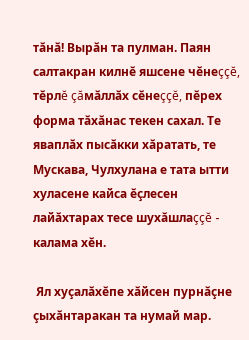тăнă! Вырăн та пулман. Паян салтакран килнĕ яшсене чĕнеççĕ, тĕрлĕ çăмăллăх сĕнеççĕ, пĕрех форма тăхăнас текен сахал. Те яваплăх пысăкки хăратать, те Мускава, Чулхулана е тата ытти хуласене кайса ĕçлесен лайăхтарах тесе шухăшлаççĕ - калама хĕн.

 Ял хуçалăхĕпе хăйсен пурнăçне çыхăнтаракан та нумай мар.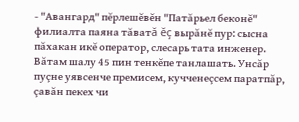- "Авангард" пĕрлешĕвĕн "Патăрьел беконĕ" филиалта паяна тăватă ĕç вырăнĕ пур: сысна пăхакан икĕ оператор, слесарь тата инженер. Вăтам шалу 45 пин тенкĕпе танлашать. Унсăр пуçне уявсенче премисем, кучченеçсем паратпăр, çавăн пекех чи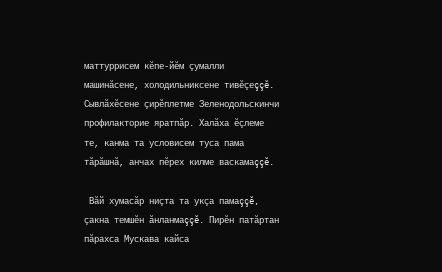маттуррисем кĕпе-йĕм çумалли машинăсене, холодильниксене тивĕçеççĕ. Сывлăхĕсене çирĕплетме Зеленодольскинчи профилакторие яратпăр. Халăха ĕçлеме те, канма та условисем туса пама тăрăшнă, анчах пĕрех килме васкамаççĕ.

 Вăй хумасăр ниçта та укçа памаççĕ, çакна темшĕн ăнланмаççĕ. Пирĕн патăртан пăрахса Мускава кайса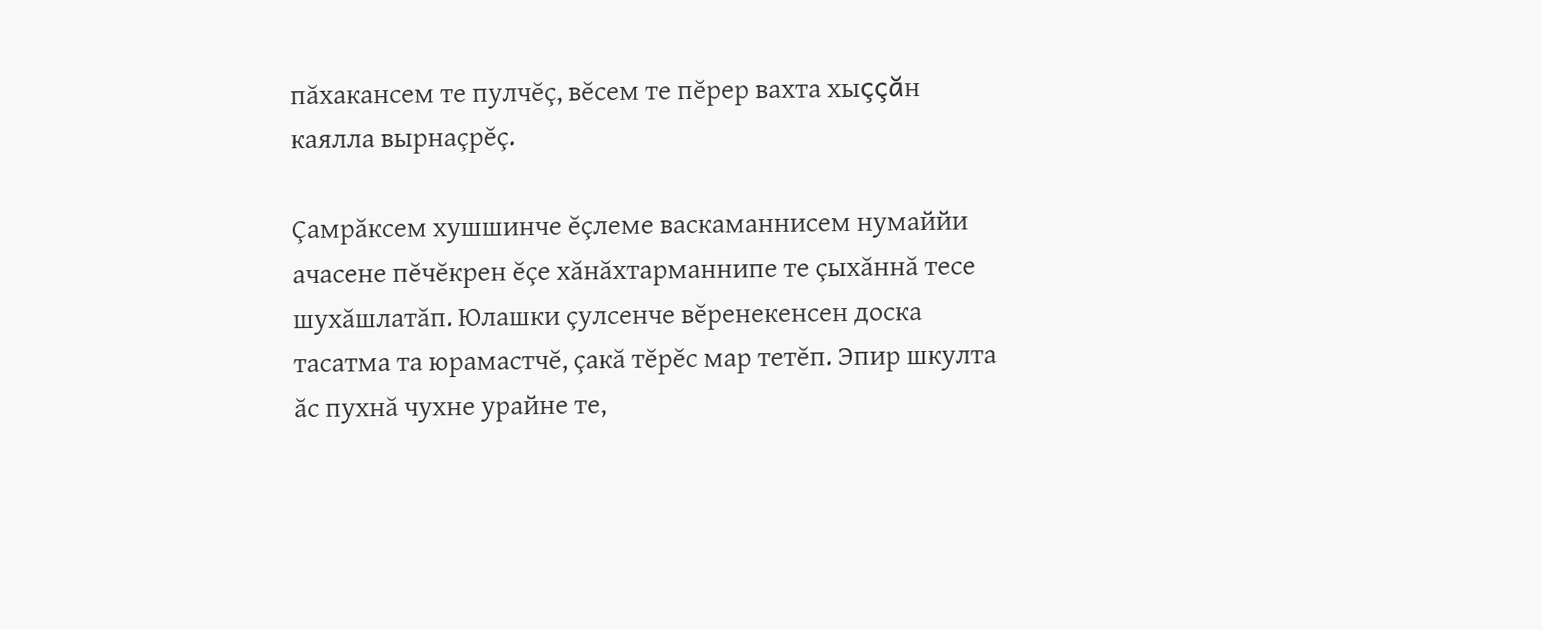пăхакансем те пулчĕç, вĕсем те пĕрер вахта хыççăн каялла вырнаçрĕç.

Çамрăксем хушшинче ĕçлеме васкаманнисем нумаййи ачасене пĕчĕкрен ĕçе хăнăхтарманнипе те çыхăннă тесе шухăшлатăп. Юлашки çулсенче вĕренекенсен доска тасатма та юрамастчĕ, çакă тĕрĕс мар тетĕп. Эпир шкулта ăс пухнă чухне урайне те,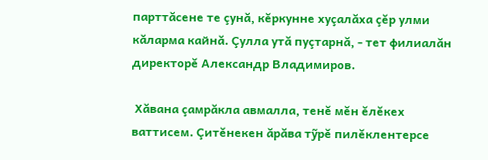парттăсене те çунă, кĕркунне хуçалăха çĕр улми кăларма кайнă. Çулла утă пуçтарнă, - тет филиалăн директорĕ Александр Владимиров.

 Хăвана çамрăкла авмалла, тенĕ мĕн ĕлĕкех ваттисем. Çитĕнекен ăрăва тỹрĕ пилĕклентерсе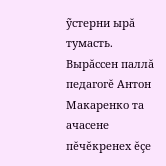ỹстерни ырă тумасть. Вырăссен паллă педагогĕ Антон Макаренко та ачасене пĕчĕкренех ĕçе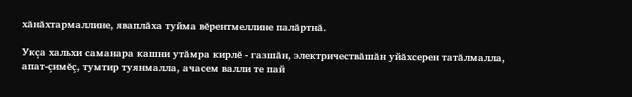хăнăхтармаллине, яваплăха туйма вĕрентмеллине палăртнă.

Укçа хальхи саманара кашни утăмра кирлĕ - газшăн, электричествăшăн уйăхсерен татăлмалла, апат-çимĕç, тумтир туянмалла, ачасем валли те пай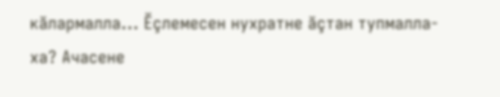кăлармалла... Ĕçлемесен нухратне ăçтан тупмалла-ха? Ачасене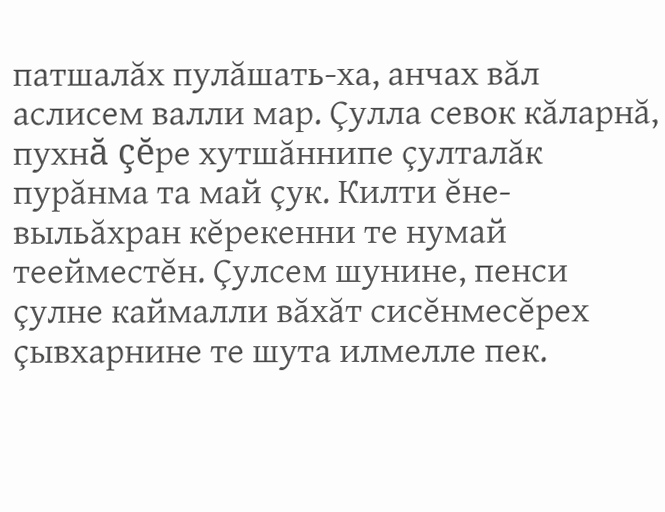патшалăх пулăшать-ха, анчах вăл аслисем валли мар. Çулла севок кăларнă, пухнă çĕре хутшăннипе çулталăк пурăнма та май çук. Килти ĕне-выльăхран кĕрекенни те нумай теейместĕн. Çулсем шунине, пенси çулне каймалли вăхăт сисĕнмесĕрех çывхарнине те шута илмелле пек.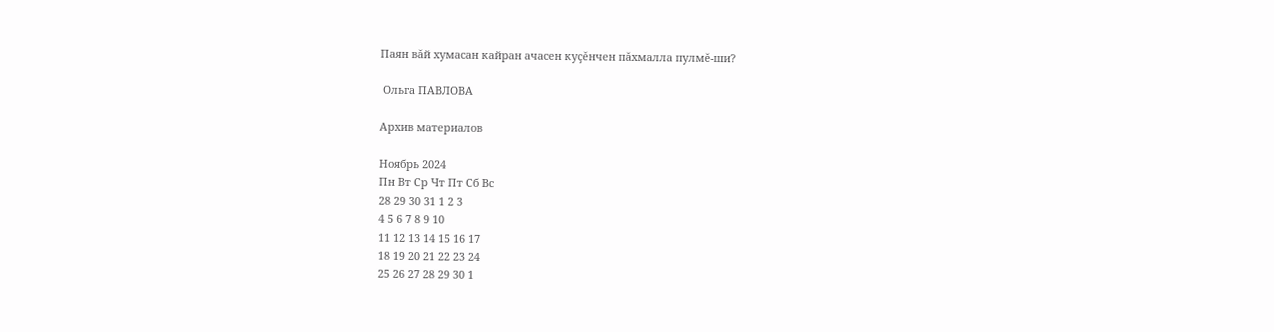Паян вăй хумасан кайран ачасен куçĕнчен пăхмалла пулмĕ-ши?

 Ольга ПАВЛОВА

Архив материалов

Ноябрь 2024
Пн Вт Ср Чт Пт Сб Вс
28 29 30 31 1 2 3
4 5 6 7 8 9 10
11 12 13 14 15 16 17
18 19 20 21 22 23 24
25 26 27 28 29 30 1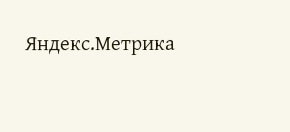Яндекс.Метрика